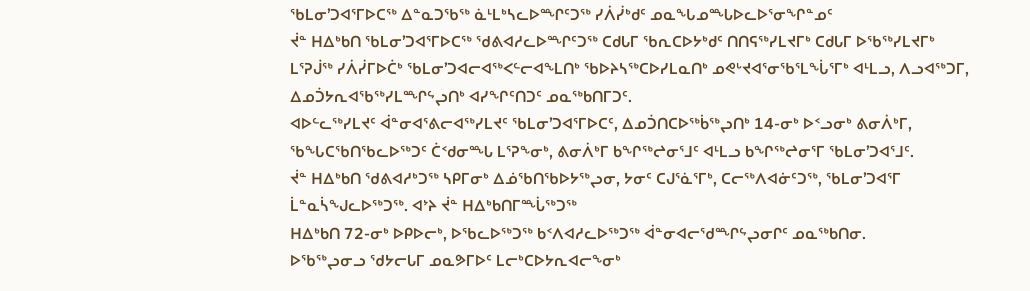ᖃᒪᓂ’ᑐᐊᕐᒥᐅᑕᖅ ᐃᓐᓇᑐᖃᖅ ᓈᒻᒪᒃᓴᓚᐅᙱᑦᑐᖅ ᓯᐲᓰᒃᑯᑦ ᓄᓇᖓᓄᙵᐅᓚᐅᕐᓂᖏᓐᓄᑦ
ᔫᓐ Hᐃᒃᑲᑎ ᖃᒪᓂ’ᑐᐊᕐᒥᐅᑕᖅ ᖁᕕᐊᓱᓚᐅᙱᑦᑐᖅ ᑕᑯᒐᒥ ᖃᕆᑕᐅᔭᒃᑯᑦ ᑎᑎᕋᖅᓯᒪᔪᒥᒃ ᑕᑯᒐᒥ ᐅᖃᖅᓯᒪᔪᒥᒃ ᒪᕐᕈᒎᖅ ᓯᐲᓰᒥᐅᑖᒃ ᖃᒪᓂ’ᑐᐊᓕᐊᖅᐸᓪᓕᐊᖕᒪᑎᒃ ᖃᐅᔨᓴᖅᑕᐅᓯᒪᓇᑎᒃ ᓄᕙᒡᔪᐊᕐᓂᖃᕐᒪᖔᕐᒥᒃ ᐊᒻᒪᓗ, ᐱᓗᐊᖅᑐᒥ, ᐃᓄᑑᔭᕆᐊᖃᖅᓯᒪᙱᖦᖢᑎᒃ ᐊᓯᖏᑦᑎᑐᑦ ᓄᓇᖅᑲᑎᒥᑐᑦ.
ᐊᐅᓪᓚᖅᓯᒪᔪᑦ ᐋᓐᓂᐊᕐᕕᓕᐊᖅᓯᒪᔪᑦ ᖃᒪᓂ’ᑐᐊᕐᒥᐅᑕᑦ, ᐃᓄᑑᑎᑕᐅᖅᑳᖅᖢᑎᒃ 14-ᓂᒃ ᐅᑉᓗᓂᒃ ᕕᓂᐲᒃᒥ, ᖃᖓᑕᖃᑎᖃᓚᐅᖅᑐᑦ ᑖᑉᑯᓂᙵ ᒪᕐᕈᖕᓂᒃ, ᕕᓂᐲᒃᒥ ᑲᖏᖅᖠᓂᕐᒧᑦ ᐊᒻᒪᓗ ᑲᖏᖅᖠᓂᕐᒥ ᖃᒪᓂ’ᑐᐊᕐᒧᑦ.
ᔫᓐ Hᐃᒃᑲᑎ ᖁᕕᐊᓱᒃᑐᖅ ᓴᑭᒥᓂᒃ ᐃᓅᖃᑎᖃᐅᔭᖅᖢᓂ, ᔭᓂᑦ ᑕᒍᕐᓈᕐᒥᒃ, ᑕᓕᖅᐱᐊᓃᑦᑐᖅ, ᖃᒪᓂ’ᑐᐊᕐᒥ ᒫᓐᓇᓵᖑᓚᐅᖅᑐᖅ. ᐊᔾᔨ ᔫᓐ Hᐃᒃᑲᑎᒥᙶᖅᑐᖅ
Hᐃᒃᑲᑎ 72-ᓂᒃ ᐅᑭᐅᓕᒃ, ᐅᖃᓚᐅᖅᑐᖅ ᑲᑉᐱᐊᓱᓚᐅᖅᑐᖅ ᐋᓐᓂᐊᓕᖁᙱᖦᖢᓂᒋᑦ ᓄᓇᖅᑲᑎᓂ.
ᐅᖃᖅᖢᓂᓗ ᖁᔭᓕᒐᒥ ᓄᓇᕗᒥᐅᑦ ᒪᓕᒃᑕᐅᔭᕆᐊᓕᖕᓂᒃ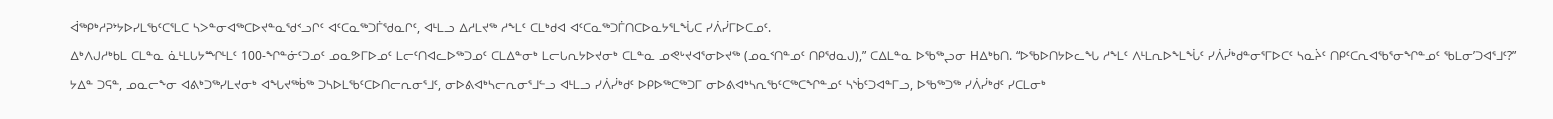ᐋᖅᑭᒃᓱᕈᔾᔭᐅᓯᒪᖃᑦᑕᕐᒪᑕ ᓴᐳᓐᓂᐊᖅᑕᐅᔪᓐᓇᖁᑉᓗᒋᑦ ᐊᑦᑕᓇᖅᑐᒦᖁᓇᒋᑦ, ᐊᒻᒪᓗ ᐃᓱᒪᔪᖅ ᓱᖕᒪᑦ ᑕᒪᒃᑯᐊ ᐊᑦᑕᓇᖅᑐᒦᑎᑕᐅᓇᔭᕐᒪᖔᑕ ᓯᐲᓰᒥᐅᑕᓄᑦ.
ᐃᒃᐱᒍᓱᒃᑲᒪ ᑕᒪᓐᓇ ᓈᒻᒪᒐᔭᙱᒻᒪᑦ 100-ᖏᓐᓃᑦᑐᓄᑦ ᓄᓇᕗᒥᐅᓄᑦ ᒪᓕᑦᑎᐊᓚᐅᖅᑐᓄᑦ ᑕᒪᐃᓐᓂᒃ ᒪᓕᒐᕆᔭᐅᔪᓂᒃ ᑕᒪᓐᓇ ᓄᕙᒡᔪᐊᕐᓂᐅᔪᖅ (ᓄᓇᑉᑎᓐᓄᑦ ᑎᑭᖁᓇᒍ),” ᑕᐃᒪᓐᓇ ᐅᖃᖅᖢᓂ Hᐃᒃᑲᑎ. “ᐅᖃᐅᑎᔭᐅᓚᖓ ᓱᖕᒪᑦ ᐱᒻᒪᕆᐅᖕᒪᖔᑦ ᓯᐲᓰᒃᑯᓐᓂᕐᒥᐅᑕᑦ ᓴᓇᔩᑦ ᑎᑭᑦᑕᕆᐊᖃᕐᓂᖏᓐᓄᑦ ᖃᒪᓂ’ᑐᐊᕐᒧᑦ?”
ᔭᐃᓐ ᑐᕋᓐ, ᓄᓇᓕᖕᓂ ᐊᕕᒃᑐᖅᓯᒪᔪᓂᒃ ᐊᖓᔪᖅᑳᖅ ᑐᓴᐅᒪᖃᑦᑕᐅᑎᓕᕆᓂᕐᒧᑦ, ᓂᐅᕕᐊᒃᓴᓕᕆᓂᕐᒧᓪᓗ ᐊᒻᒪᓗ ᓯᐲᓰᒃᑯᑦ ᐅᑭᐅᖅᑕᖅᑐᒥ ᓂᐅᕕᐊᒃᓴᕆᖃᑦᑕᖅᑕᖏᓐᓄᑦ ᓴᔅᑳᑦᑐᐊᓐᒥᓗ, ᐅᖃᖅᑐᖅ ᓯᐲᓰᒃᑯᑦ ᓯᑕᒪᓂᒃ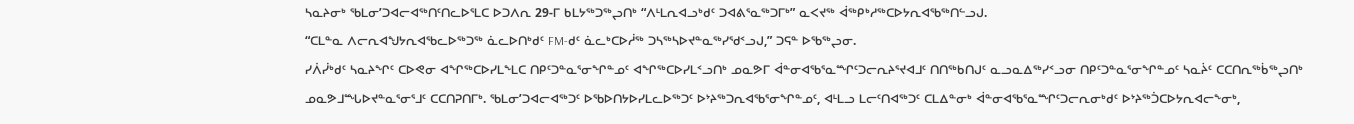ᓴᓇᔨᓂᒃ ᖃᒪᓂ’ᑐᐊᓕᐊᖅᑎᑦᑎᓚᐅᕐᒪᑕ ᐅᑐᐱᕆ 29-ᒥ ᑲᒪᔭᖅᑐᖅᖢᑎᒃ “ᐱᒻᒪᕆᐊᓗᒃᑯᑦ ᑐᐊᕕᕐᓇᖅᑐᒥᒃ” ᓇᐸᔪᖅ ᐋᖅᑭᒃᓱᖅᑕᐅᔭᕆᐊᖃᖅᑎᓪᓗᒍ.
“ᑕᒪᓐᓇ ᐱᓕᕆᐊᖑᔭᕆᐊᖃᓚᐅᖅᑐᖅ ᓈᓚᐅᑎᒃᑯᑦ FM-ᑯᑦ ᓈᓚᒃᑕᐅᓲᖅ ᑐᓴᖅᓴᐅᔪᓐᓇᖅᓯᖁᑉᓗᒍ,” ᑐᕋᓐ ᐅᖃᖅᖢᓂ.
ᓯᐲᓰᒃᑯᑦ ᓴᓇᔨᖏᑦ ᑕᐅᕙᓂ ᐊᖏᖅᑕᐅᓯᒪᖕᒪᑕ ᑎᑭᑦᑐᓐᓇᕐᓂᖏᓐᓄᑦ ᐊᖏᖅᑕᐅᓯᒪᑉᓗᑎᒃ ᓄᓇᕗᒥ ᐋᓐᓂᐊᖃᕐᓇᙱᑦᑐᓕᕆᔨᕐᔪᐊᒧᑦ ᑎᑎᖅᑲᑎᒍᑦ ᓇᓗᓇᐃᖅᓯᑉᓗᓂ ᑎᑭᑦᑐᓐᓇᕐᓂᖏᓐᓄᑦ ᓴᓇᔩᑦ ᑕᑕᑎᕆᖅᑳᖅᖢᑎᒃ ᓄᓇᕗᒧᙵᐅᔪᓐᓇᕐᓂᕐᒧᑦ ᑕᑕᑎᕈᑎᒥᒃ. ᖃᒪᓂ’ᑐᐊᓕᐊᖅᑐᑦ ᐅᖃᐅᑎᔭᐅᓯᒪᓚᐅᖅᑐᑦ ᐅᔾᔨᖅᑐᕆᐊᖃᕐᓂᖏᓐᓄᑦ, ᐊᒻᒪᓗ ᒪᓕᑦᑎᐊᖅᑐᑦ ᑕᒪᐃᓐᓂᒃ ᐋᓐᓂᐊᖃᕐᓇᙱᑦᑐᓕᕆᓂᒃᑯᑦ ᐅᔾᔨᖅᑑᑕᐅᔭᕆᐊᓕᖕᓂᒃ,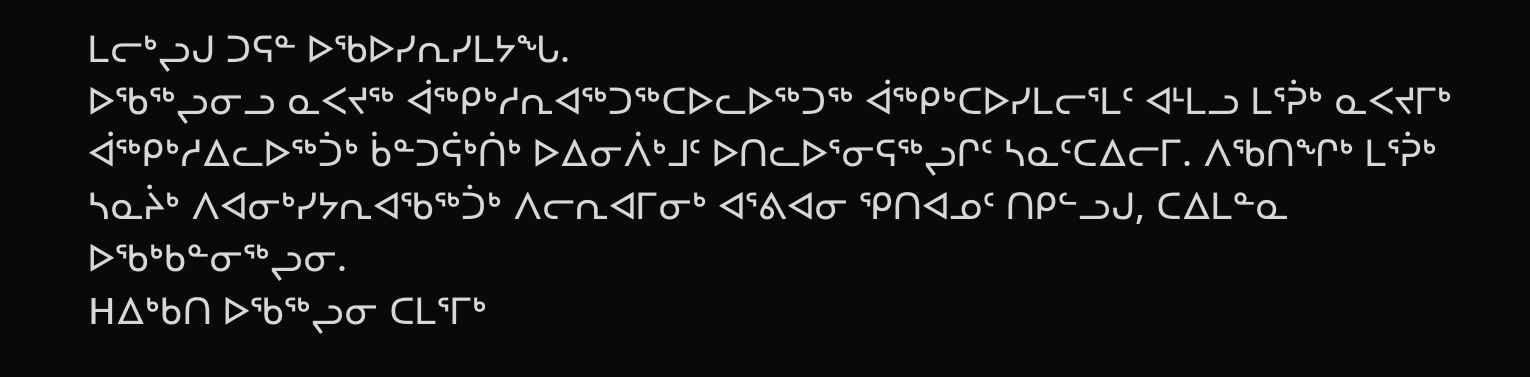ᒪᓕᒃᖢᒍ ᑐᕋᓐ ᐅᖃᐅᓯᕆᓯᒪᔭᖓ.
ᐅᖃᖅᖢᓂᓗ ᓇᐸᔪᖅ ᐋᖅᑭᒃᓱᕆᐊᖅᑐᖅᑕᐅᓚᐅᖅᑐᖅ ᐋᖅᑭᒃᑕᐅᓯᒪᓕᕐᒪᑦ ᐊᒻᒪᓗ ᒪᕐᕉᒃ ᓇᐸᔪᒥᒃ ᐋᖅᑭᒃᓱᐃᓚᐅᖅᑑᒃ ᑳᓐᑐᕌᒃᑏᒃ ᐅᐃᓂᐲᒃᒧᑦ ᐅᑎᓚᐅᕐᓂᕋᖅᖢᒋᑦ ᓴᓇᑦᑕᐃᓕᒥ. ᐱᖃᑎᖏᒃ ᒪᕐᕉᒃ ᓴᓇᔩᒃ ᐱᐊᓂᒃᓯᔭᕆᐊᖃᖅᑑᒃ ᐱᓕᕆᐊᒥᓂᒃ ᐊᕐᕕᐊᓂ ᕿᑎᐊᓄᑦ ᑎᑭᓪᓗᒍ, ᑕᐃᒪᓐᓇ ᐅᖃᒃᑲᓐᓂᖅᖢᓂ.
Hᐃᒃᑲᑎ ᐅᖃᖅᖢᓂ ᑕᒪᕐᒥᒃ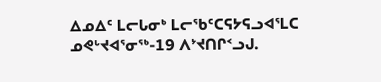ᐃᓄᐃᑦ ᒪᓕᒐᓂᒃ ᒪᓕᖃᑦᑕᕋᔭᕋᓗᐊᕐᒪᑕ ᓄᕙᒡᔪᐊᕐᓂᖅ-19 ᐱᔾᔪᑎᒋᑉᓗᒍ.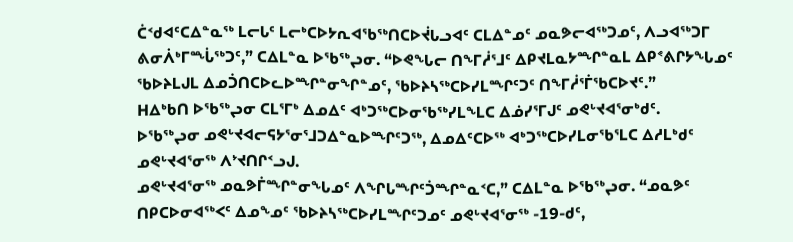ᑖᑉᑯᐊᑦᑕᐃᓐᓇᖅ ᒪᓕᒐᑦ ᒪᓕᒃᑕᐅᔭᕆᐊᖃᖅᑎᑕᐅᔫᒐᓗᐊᑦ ᑕᒪᐃᓐᓄᑦ ᓄᓇᕗᓕᐊᖅᑐᓄᑦ, ᐱᓗᐊᖅᑐᒥ ᕕᓂᐲᒃᒥᙶᖅᑐᑦ,” ᑕᐃᒪᓐᓇ ᐅᖃᖅᖢᓂ. “ᐅᕙᖓᓕ ᑎᖕᒥᓲᕐᒧᑦ ᐃᑭᔪᒪᓇᔭᙱᓐᓇᒪ ᐃᑭᕝᕕᒋᔭᖓᓄᑦ ᖃᐅᔨᒪᒍᒪ ᐃᓄᑑᑎᑕᐅᓚᐅᙱᓐᓂᖏᓐᓄᑦ, ᖃᐅᔨᓴᖅᑕᐅᓯᒪᙱᑦᑐᑦ ᑎᖕᒥᓲᕐᒦᖃᑕᐅᔪᑦ.”
Hᐃᒃᑲᑎ ᐅᖃᖅᖢᓂ ᑕᒪᕐᒥᒃ ᐃᓄᐃᑦ ᐊᒃᑐᖅᑕᐅᓂᖃᖅᓯᒪᖕᒪᑕ ᐃᓅᓯᕐᒥᒍᑦ ᓄᕙᒡᔪᐊᕐᓂᒃᑯᑦ.
ᐅᖃᖅᖢᓂ ᓄᕙᒡᔪᐊᓕᕋᔭᕐᓂᕐᒧᑐᐃᓐᓇᐅᙱᑦᑐᖅ, ᐃᓄᐃᑦᑕᐅᖅ ᐊᒃᑐᖅᑕᐅᓯᒪᓂᖃᕐᒪᑕ ᐃᓱᒪᒃᑯᑦ ᓄᕙᒡᔪᐊᕐᓂᖅ ᐱᔾᔪᑎᒋᑉᓗᒍ.
ᓄᕙᒡᔪᐊᕐᓂᖅ ᓄᓇᕗᒦᙱᓐᓂᖓᓄᑦ ᐱᖏᒐᙱᑦᑑᙱᓐᓇᑉᑕ,” ᑕᐃᒪᓐᓇ ᐅᖃᖅᖢᓂ. “ᓄᓇᕗᑦ ᑎᑭᑕᐅᓂᐊᖅᐸᑦ ᐃᓄᖕᓄᑦ ᖃᐅᔨᓴᖅᑕᐅᓯᒪᙱᑦᑐᓄᑦ ᓄᕙᒡᔪᐊᕐᓂᖅ -19-ᑯᑦ,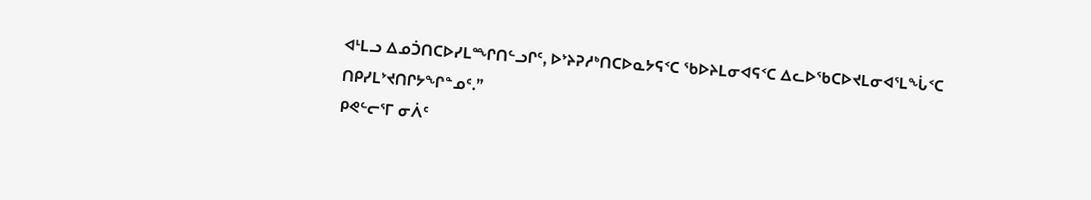ᐊᒻᒪᓗ ᐃᓄᑑᑎᑕᐅᓯᒪᙱᑎᓪᓗᒋᑦ, ᐅᔾᔨᕈᓱᒃᑎᑕᐅᓇᔭᕋᑉᑕ ᖃᐅᔨᒪᓂᐊᕋᑉᑕ ᐃᓚᐅᖃᑕᐅᔪᒪᓂᐊᕐᒪᖔᑉᑕ ᑎᑭᓯᒪᔾᔪᑎᒋᔭᖏᓐᓄᑦ.”
ᑭᕙᓪᓕᕐᒥ ᓂᐲᑦ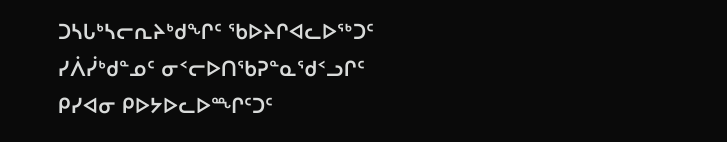ᑐᓴᒐᒃᓴᓕᕆᔨᒃᑯᖏᑦ ᖃᐅᔨᒋᐊᓚᐅᖅᑐᑦ ᓯᐲᓰᒃᑯᓐᓄᑦ ᓂᑉᓕᐅᑎᖃᕈᓐᓇᖁᑉᓗᒋᑦ ᑭᓯᐊᓂ ᑭᐅᔭᐅᓚᐅᙱᑦᑐᑦ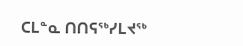ᑕᒪᓐᓇ ᑎᑎᕋᖅᓯᒪᔪᖅ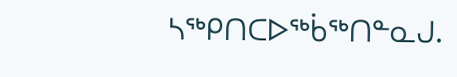ᓴᖅᑭᑎᑕᐅᖅᑳᖅᑎᓐᓇᒍ.